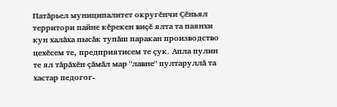Патăрьел муниципалитет округĕнчи Çĕньял территори пайне кĕрекен виçĕ ялта та паянхи кун халăха пысăк тупăш паракан производство цехĕсем те, предприятисем те çук. Апла пулин те ял тăрăхĕн çăмăл мар "лавне" пултаруллă та хастар педогог-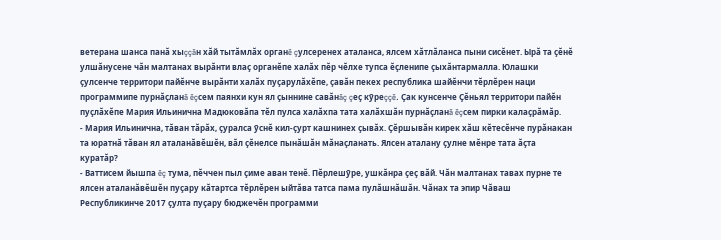ветерана шанса панă хыççăн хăй тытăмлăх органĕ çулсеренех аталанса, ялсем хăтлăланса пыни сисĕнет. Ырă та çĕнĕ улшăнусене чăн малтанах вырăнти влаç органĕпе халăх пĕр чĕлхе тупса ĕçленипе çыхăнтармалла. Юлашки çулсенче территори пайĕнче вырăнти халăх пуçарулăхĕпе, çавăн пекех республика шайĕнчи тĕрлĕрен наци программипе пурнăçланă ĕçсем паянхи кун ял çыннине савăнăç çеç кỹреççĕ. Çак кунсенче Çĕньял территори пайĕн пуçлăхĕпе Мария Ильинична Мадюковăпа тĕл пулса халăхпа тата халăхшăн пурнăçланă ĕçсем пирки калаçрăмăр.
- Мария Ильинична, тăван тăрăх, çуралса ỹснĕ кил-çурт кашнинех çывăх. Çĕршывăн кирек хăш кĕтесĕнче пурăнакан та юратнă тăван ял аталанăвĕшĕн, вăл çĕнелсе пынăшăн мăнаçланать. Ялсен аталану çулне мĕнре тата ăçта куратăр?
- Ваттисем йышпа ĕç тума, пĕччен пыл çиме аван тенĕ. Пĕрлешỹре, ушкăнра çеç вăй. Чăн малтанах тавах пурне те ялсен аталанăвĕшĕн пуçару кăтартса тĕрлĕрен ыйтăва татса пама пулăшнăшăн. Чăнах та эпир Чăваш Республикинче 2017 çулта пуçару бюджечĕн программи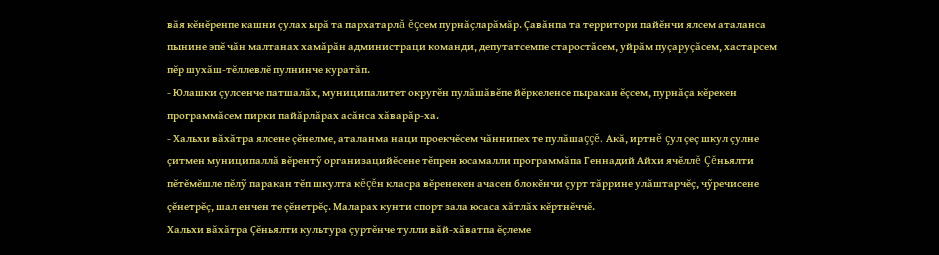вăя кĕнĕренпе кашни çулах ырă та пархатарлă ĕçсем пурнăçларăмăр. Çавăнпа та территори пайĕнчи ялсем аталанса пынине эпĕ чăн малтанах хамăрăн администраци команди, депутатсемпе старостăсем, уйрăм пуçаруçăсем, хастарсем пĕр шухăш-тĕллевлĕ пулнинче куратăп.
- Юлашки çулсенче патшалăх, муниципалитет округĕн пулăшăвĕпе йĕркеленсе пыракан ĕçсем, пурнăçа кĕрекен программăсем пирки пайăрлăрах асăнса хăварăр-ха.
- Хальхи вăхăтра ялсене çĕнелме, аталанма наци проекчĕсем чăннипех те пулăшаççĕ. Акă, иртнĕ çул çеç шкул çулне çитмен муниципаллă вĕрентỹ организацийĕсене тĕпрен юсамалли программăпа Геннадий Айхи ячĕллĕ Çĕньялти пĕтĕмĕшле пĕлỹ паракан тĕп шкулта кĕçĕн класра вĕренекен ачасен блокĕнчи çурт тăррине улăштарчĕç, чỹречисене çĕнетрĕç, шал енчен те çĕнетрĕç. Маларах кунти спорт зала юсаса хăтлăх кĕртнĕччĕ.
Хальхи вăхăтра Çĕньялти культура çуртĕнче тулли вăй-хăватпа ĕçлеме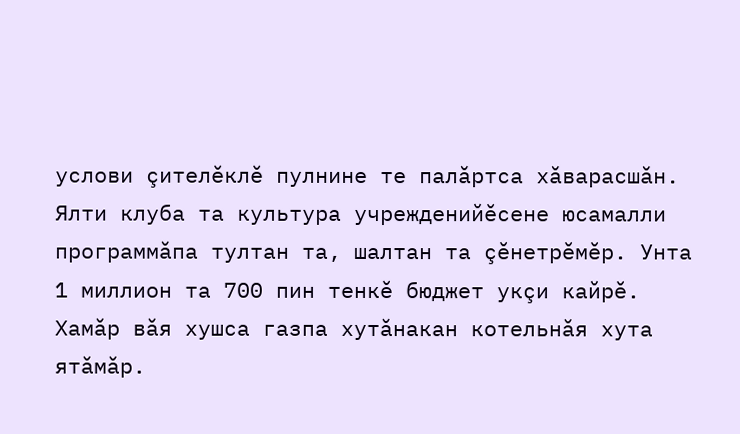услови çителĕклĕ пулнине те палăртса хăварасшăн. Ялти клуба та культура учрежденийĕсене юсамалли программăпа тултан та, шалтан та çĕнетрĕмĕр. Унта 1 миллион та 700 пин тенкĕ бюджет укçи кайрĕ. Хамăр вăя хушса газпа хутăнакан котельнăя хута ятăмăр.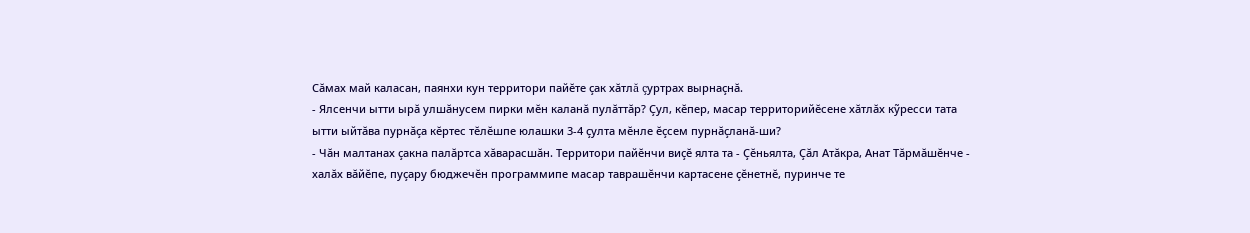Сăмах май каласан, паянхи кун территори пайĕте çак хăтлă çуртрах вырнаçнă.
- Ялсенчи ытти ырă улшăнусем пирки мĕн каланă пулăттăр? Çул, кĕпер, масар территорийĕсене хăтлăх кỹресси тата ытти ыйтăва пурнăçа кĕртес тĕлĕшпе юлашки 3-4 çулта мĕнле ĕçсем пурнăçланă-ши?
- Чăн малтанах çакна палăртса хăварасшăн. Территори пайĕнчи виçĕ ялта та - Çĕньялта, Çăл Атăкра, Анат Тăрмăшĕнче - халăх вăйĕпе, пуçару бюджечĕн программипе масар таврашĕнчи картасене çĕнетнĕ, пуринче те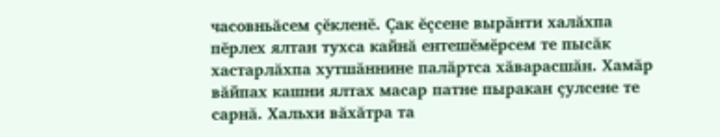часовньăсем çĕкленĕ. Çак ĕçсене вырăнти халăхпа пĕрлех ялтан тухса кайнă ентешĕмĕрсем те пысăк хастарлăхпа хутшăннине палăртса хăварасшăн. Хамăр вăйпах кашни ялтах масар патне пыракан çулсене те сарнă. Хальхи вăхăтра та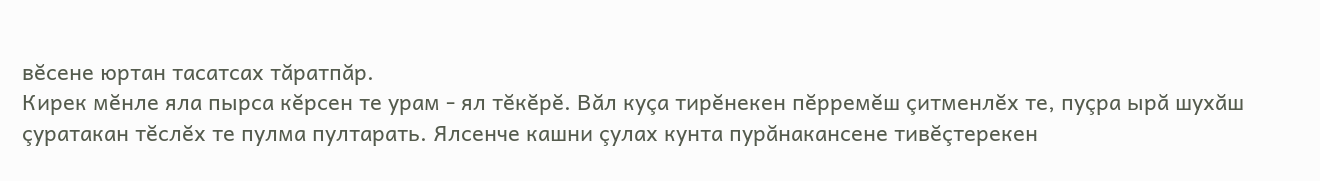вĕсене юртан тасатсах тăратпăр.
Кирек мĕнле яла пырса кĕрсен те урам - ял тĕкĕрĕ. Вăл куçа тирĕнекен пĕрремĕш çитменлĕх те, пуçра ырă шухăш çуратакан тĕслĕх те пулма пултарать. Ялсенче кашни çулах кунта пурăнакансене тивĕçтерекен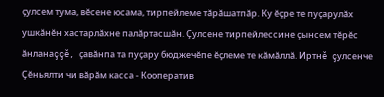çулсем тума, вĕсене юсама, тирпейлеме тăрăшатпăр. Ку ĕçре те пуçарулăх ушкăнĕн хастарлăхне палăртасшăн. Çулсене тирпейлессине çынсем тĕрĕс ăнланаççĕ, çавăнпа та пуçару бюджечĕпе ĕçлеме те кăмăллă. Иртнĕ çулсенче Çĕньялти чи вăрăм касса - Кооператив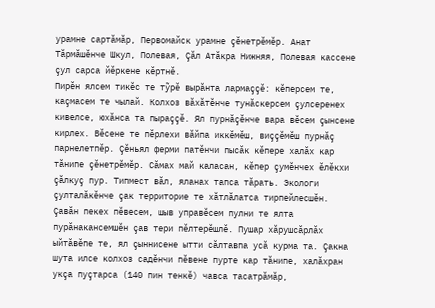урамне сартăмăр, Первомайск урамне çĕнетрĕмĕр. Анат Тăрмăшĕнче Шкул, Полевая, Çăл Атăкра Нижняя, Полевая кассене çул сарса йĕркене кĕртнĕ.
Пирĕн ялсем тикĕс те тỹрĕ вырăнта лармаççĕ: кĕперсем те, каçмасем те чылай. Колхоз вăхăтĕнче тунăскерсем çулсеренех кивелсе, юхăнса та пыраççĕ. Ял пурнăçĕнче вара вĕсем çынсене кирлех. Вĕсене те пĕрлехи вăйпа иккĕмĕш, виççĕмĕш пурнăç парнелетпĕр. Çĕньял ферми патĕнчи пысăк кĕпере халăх кар тăнипе çĕнетрĕмĕр. Сăмах май каласан, кĕпер çумĕнчех ĕлĕкхи çăлкуç пур. Типмест вăл, яланах тапса тăрать. Экологи çулталăкĕнче çак территорие те хăтлăлатса тирпейлесшĕн.
Çавăн пекех пĕвесем, шыв управĕсем пулни те ялта пурăнакансемшĕн çав тери пĕлтерĕшлĕ. Пушар хăрушсăрлăх ыйтăвĕпе те, ял çыннисене ытти сăлтавпа усă курма та. Çакна шута илсе колхоз садĕнчи пĕвене пурте кар тăнипе, халăхран укçа пуçтарса (140 пин тенкĕ) чавса тасатрăмăр,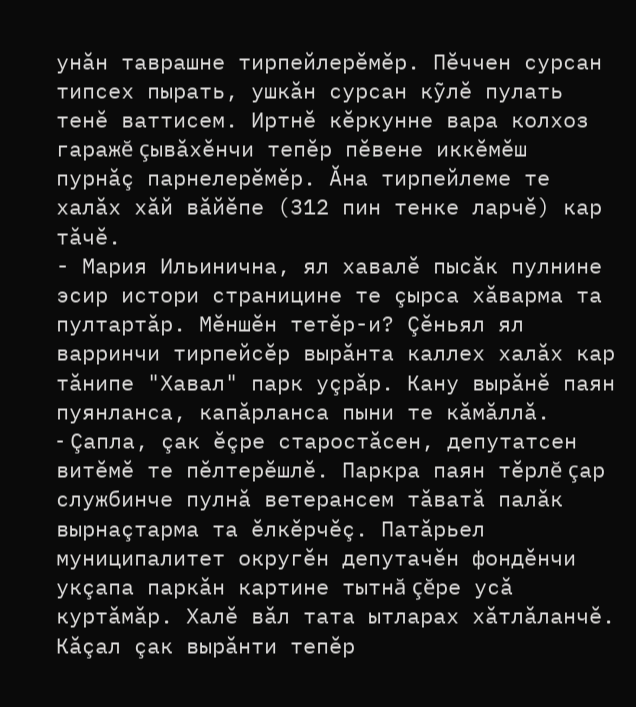унăн таврашне тирпейлерĕмĕр. Пĕччен сурсан типсех пырать, ушкăн сурсан кỹлĕ пулать тенĕ ваттисем. Иртнĕ кĕркунне вара колхоз гаражĕ çывăхĕнчи тепĕр пĕвене иккĕмĕш пурнăç парнелерĕмĕр. Ăна тирпейлеме те халăх хăй вăйĕпе (312 пин тенке ларчĕ) кар тăчĕ.
- Мария Ильинична, ял хавалĕ пысăк пулнине эсир истори страницине те çырса хăварма та пултартăр. Мĕншĕн тетĕр-и? Çĕньял ял варринчи тирпейсĕр вырăнта каллех халăх кар тăнипе "Хавал" парк уçрăр. Кану вырăнĕ паян пуянланса, капăрланса пыни те кăмăллă.
- Çапла, çак ĕçре старостăсен, депутатсен витĕмĕ те пĕлтерĕшлĕ. Паркра паян тĕрлĕ çар службинче пулнă ветерансем тăватă палăк вырнаçтарма та ĕлкĕрчĕç. Патăрьел муниципалитет округĕн депутачĕн фондĕнчи укçапа паркăн картине тытнă çĕре усă куртăмăр. Халĕ вăл тата ытларах хăтлăланчĕ. Кăçал çак вырăнти тепĕр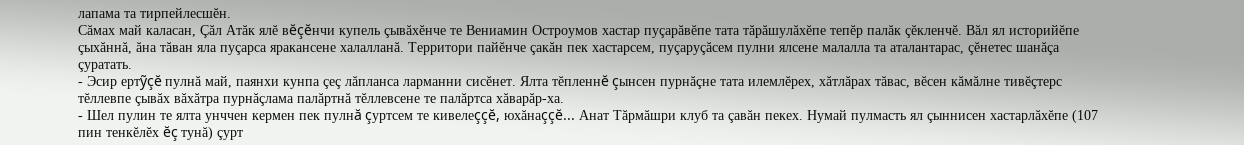лапама та тирпейлесшĕн.
Сăмах май каласан, Çăл Атăк ялĕ вĕçĕнчи купель çывăхĕнче те Вениамин Остроумов хастар пуçарăвĕпе тата тăрăшулăхĕпе тепĕр палăк çĕкленчĕ. Вăл ял историйĕпе çыхăннă, ăна тăван яла пуçарса яракансене халалланă. Территори пайĕнче çакăн пек хастарсем, пуçаруçăсем пулни ялсене малалла та аталантарас, çĕнетес шанăçа çуратать.
- Эсир ертỹçĕ пулнă май, паянхи кунпа çеç лăпланса ларманни сисĕнет. Ялта тĕпленнĕ çынсен пурнăçне тата илемлĕрех, хăтлăрах тăвас, вĕсен кăмăлне тивĕçтерс тĕллевпе çывăх вăхăтра пурнăçлама палăртнă тĕллевсене те палăртса хăварăр-ха.
- Шел пулин те ялта унччен кермен пек пулнă çуртсем те кивелеççĕ, юхăнаççĕ... Анат Тăрмăшри клуб та çавăн пекех. Нумай пулмасть ял çыннисен хастарлăхĕпе (107 пин тенкĕлĕх ĕç тунă) çурт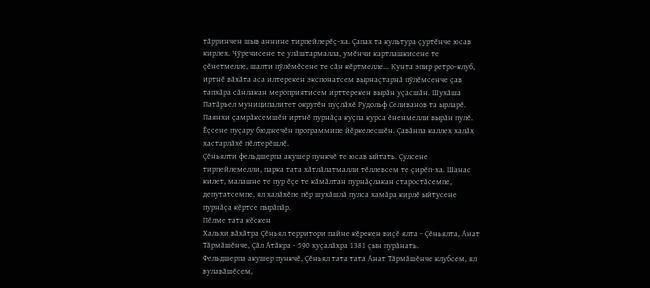тăрринчен шыв аннине тирпейлерĕç-ха. Çапах та культура çуртĕнче юсав кирлех. Чỹречисене те улăштармалла, умĕнчи картлашкисене те çĕнетмелле, шалти пỹлĕмĕсене те сăн кĕртмелле... Кунта эпир ретро-клуб, иртнĕ вăхăта аса илтерекен экспонатсем вырнаçтарнă пỹлĕмсенче çав тапхăра сăнлакан мероприятисем ирттерекен вырăн уçасшăн. Шухăша Патăрьел муниципалитет округĕн пуçлăхĕ Рудольф Селиванов та ырларĕ. Паянхи çамрăксемшĕн иртнĕ пурнăçа куçпа курса ĕненмелли вырăн пулĕ. Ĕçсене пуçару бюджечĕн программипе йĕркелесшĕн. Çавăнпа каллех халăх хастарлăхĕ пĕлтерĕшлĕ.
Çĕньялти фельдшерпа акушер пункчĕ те юсав ыйтать. Çулсене тирпейлемелли, парка тата хăтлăлатмалли тĕллевсем те çирĕп-ха. Шанас килет, малашне те пур ĕçе те кăмăлтан пурнăçлакан старостăсемпе, депутатсемпе, ял халăхĕпе пĕр шухăшлă пулса хамăра кирлĕ ыйтусене пурнăçа кĕртсе пырăпăр.
Пĕлме тата кĕскен
Хальхи вăхăтра Çĕньял территори пайне кĕрекен виçĕ ялта - Çĕньялта, Анат Тăрмăшĕнче, Çăл Атăкра - 590 хуçалăхра 1381 çын пурăнать.
Фельдшерпа акушер пункчĕ, Çĕньял тата тата Анат Тăрмăшĕнче клубсем, ял вулавăшĕсем,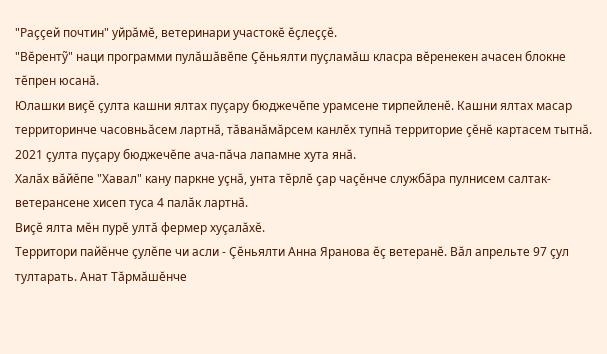"Раççей почтин" уйрăмĕ, ветеринари участокĕ ĕçлеççĕ.
"Вĕрентỹ" наци программи пулăшăвĕпе Çĕньялти пуçламăш класра вĕренекен ачасен блокне тĕпрен юсанă.
Юлашки виçĕ çулта кашни ялтах пуçару бюджечĕпе урамсене тирпейленĕ. Кашни ялтах масар территоринче часовньăсем лартнă, тăванăмăрсем канлĕх тупнă территорие çĕнĕ картасем тытнă.
2021 çулта пуçару бюджечĕпе ача-пăча лапамне хута янă.
Халăх вăйĕпе "Хавал" кану паркне уçнă, унта тĕрлĕ çар чаçĕнче службăра пулнисем салтак-ветерансене хисеп туса 4 палăк лартнă.
Виçĕ ялта мĕн пурĕ ултă фермер хуçалăхĕ.
Территори пайĕнче çулĕпе чи асли - Çĕньялти Анна Яранова ĕç ветеранĕ. Вăл апрельте 97 çул тултарать. Анат Тăрмăшĕнче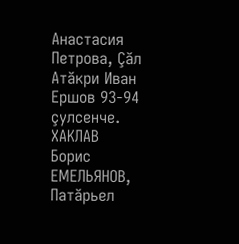Анастасия Петрова, Çăл Атăкри Иван Ершов 93-94 çулсенче.
ХАКЛАВ
Борис ЕМЕЛЬЯНОВ, Патăрьел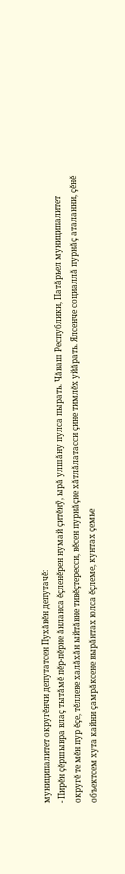муниципалитет округĕнчи депутатсен Пухăвĕн депутачĕ:
- Пирĕн çĕршывра влаç тытăмĕ пĕр-пĕрне ăнланса ĕçленĕрен нумай çитĕнỹ, ырă улшăну пулса пырать. Чăваш Республики, Патăрьел муниципалитет округĕ те мĕн пур ĕçе, тĕллеве халăхăн ыйтăвне тивĕçтересси, вĕсен пурнăçне хăтлăлатасси çине тимлĕх уйăрать. Ялсенче социаллă пурнăç аталанни, çĕнĕ объектсем хута кайни çамрăксене вырăнтах юлса ĕçлеме, кунтах çемье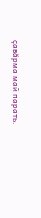çавăрма май парать.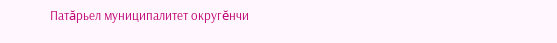Патăрьел муниципалитет округĕнчи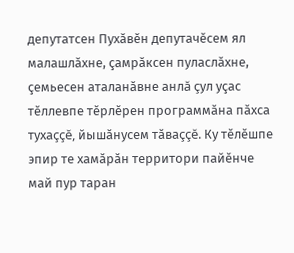депутатсен Пухăвĕн депутачĕсем ял малашлăхне, çамрăксен пуласлăхне, çемьесен аталанăвне анлă çул уçас тĕллевпе тĕрлĕрен программăна пăхса тухаççĕ, йышăнусем тăваççĕ. Ку тĕлĕшпе эпир те хамăрăн территори пайĕнче май пур таран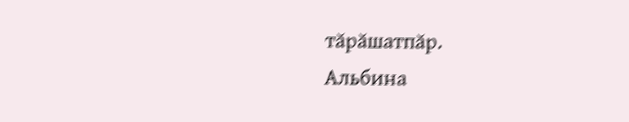тăрăшатпăр.
Альбина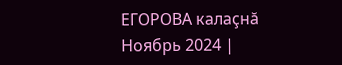ЕГОРОВА калаçнă
Ноябрь 2024 |